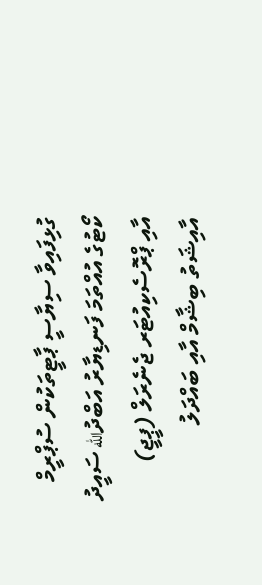ގުޅިފައިވާ ސިޔާސީ ޕާޓީތަކުން ސުޕްރީމް ކޯޓުގެ އުއްތަމަ ފަނޑިޔާރު އަބްދުالله ސައީދު އާއި ޕްރޮސެކިއުޓަރ ޖެނެރަލް (ޕީޖީ) އާއިޝަތު ބިޝާމް އާއި ބައްދަލު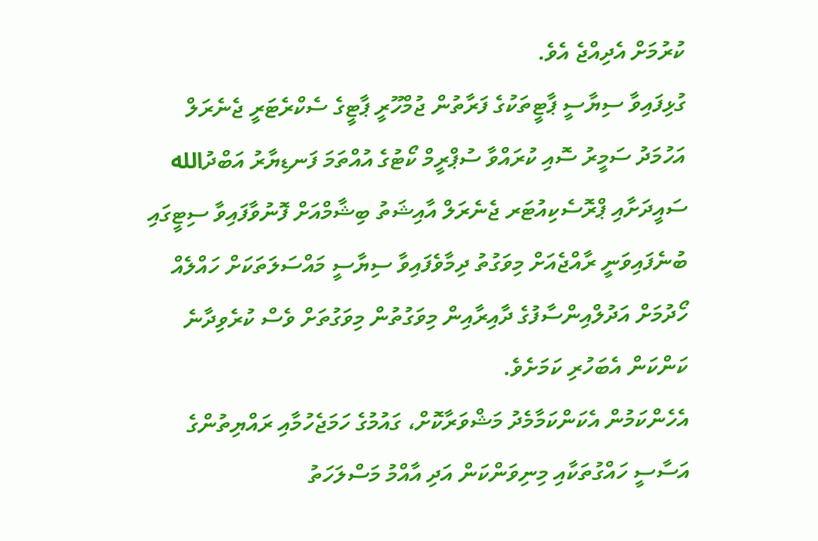ކުރުމަށް އެދިއްޖެ އެވެ.
ގުޅިފައިވާ ސިޔާސީ ޕާޓީތަކުގެ ފަރާތުން ޖުމްހޫރީ ޕާޓީގެ ސެކްރެޓަރީ ޖެނެރަލް އަހުމަދު ސަމީރު ސޮއި ކުރައްވާ ސުޕްރީމް ކޯޓުގެ އުއްތަމަ ފަނޑިޔާރު އަބްދުالله ސައީދަށާއި ޕްރޮސެކިއުޓަރ ޖެނެރަލް އާއިޝަތު ބިޝާމްއަށް ފޮނުވާފައިވާ ސިޓީގައި ބުނެފައިވަނީ ރާއްޖެއަށް މިވަގުތު ދިމާވެފައިވާ ސިޔާސީ މައްސަލަތަކަށް ހައްލެއް ހޯދުމަށް އަދުލްއިންސާފުގެ ދާއިރާއިން މިވަގުތުން މިވަގުތަށް ވެސް ކުރެވިދާނެ ކަންކަން އެބަހުރި ކަމަށެވެ.
އެހެންކަމުން އެކަންކަމާމެދު މަޝްވަރާކޮށް، ގައުމުގެ ހަމަޖެހުމާއި ރައްޔިތުންގެ އަސާސީ ހައްގުތަކާއި މިނިވަންކަން އަދި އާއްމު މަސްލަހަތު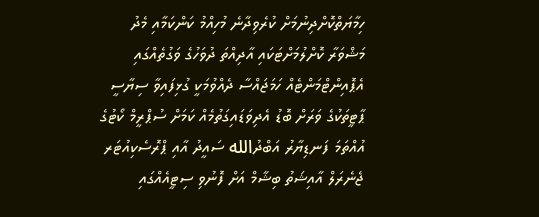ހިމާޔަތްކޮށްދިނުމަށް ކުރެވިދާނެ މުހިއްމު ކަންކަމާއި މެދު މަޝްވަރާ ކޮށްލުމަށްޓަކައި އާދިއްތަ ދުވަހުގެ ވަގުތެއްގައި އެޕޮއިންޓްމަންޓެއް ހަމަޖައްސާ ދެއްވުމަކީ ގުޅިފައިވާ ސިޔާސީ ޕާޓީތަކުގެ ވަރަށް ބޮޑު އެދިވަޑައިގަތުމެއް ކަމަށް ސުޕްރީމް ކޯޓުގެ އުއްތަމަ ފަނޑިޔާރު އަބްދުالله ސައީދު އާއި ޕްރޮސެކިއުޓަރ ޖެނެރަލް އާއިޝަތު ބިޝާމް އަށް ފޮނުވި ސިޓީއެއްގައި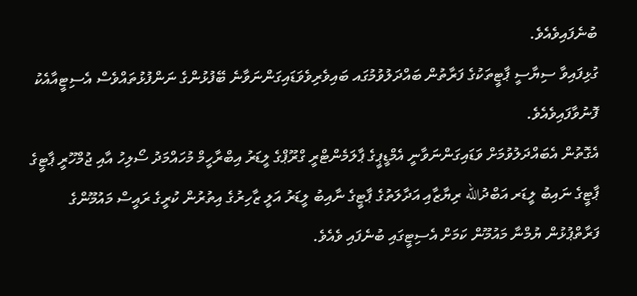ބުނެފައިވެއެވެ.
ގުޅިފައިވާ ސިޔާސީ ޕާޓީތަކުގެ ފަރާތުން ބައްދަލުވުމުގައ ބައިވެރިވެވަޑައިގަންނަވާނެ ބޭފުޅުންގެ ނަންފުޅުތައްވެސް އެސިޓީއާއެކު ފޮނުވާފައިވެއެވެ.
އެގޮތުން އެބައްދަލުވުމަށް ވަޑައިގަންނަވާނީ އެމްޑީޕީގެ ޕާލަމެންޓްރީ ގްރޫޕްގެ ލީޑަރު އިބްރާހީމް މުހައްމަދު ސޯލިހު އާއި ޖުމްހޫރީ ޕާޓީގެ ޕާޓީގެ ނައިބު ލީޑަރ އަބްދުالله ރިޔާޒާއި އަދާލަތުގެ ޕާޓީގެ ނާއިބު ލީޑަރު އަލީ ޒާހިރުގެ އިތުރުން ކުރީގެ ރައީސް މައުމޫންގެ ފަރާތްޕުޅުން ޔުމްނާ މައުމޫން ކަމަށް އެސިޓީގައި ބުނެފައި ވެއެވެ.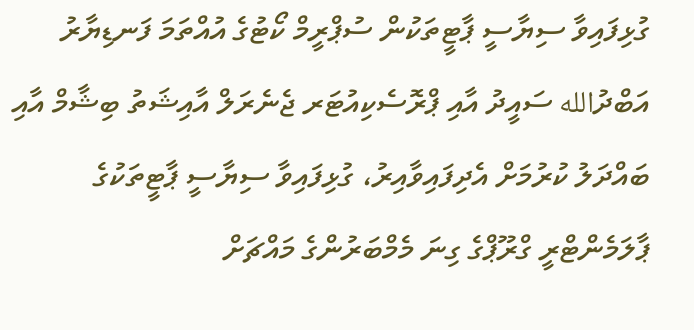ގުޅިފައިވާ ސިޔާސީ ޕާޓީތަކުން ސުޕްރީމް ކޯޓުގެ އުއްތަމަ ފަނޑިޔާރު އަބްދުالله ސައީދު އާއި ޕްރޮސެކިއުޓަރ ޖެނެރަލް އާއިޝަތު ބިޝާމް އާއި ބައްދަލު ކުރުމަށް އެދިފައިވާއިރު، ގުޅިފައިވާ ސިޔާސީ ޕާޓީތަކުގެ ޕާލަމެންޓްރީ ގްރޫޕްގެ ގިނަ މެމްބަރުންގެ މައްޗަށް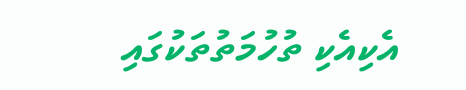އެކިއެކި ތުހުމަތުތަކުގައި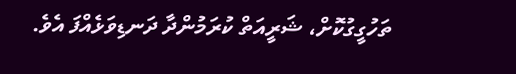ތަހުގީގުކޮށް، ޝަރީއަތް ކުރަމުންދާ ދަނޑިވަޅެއްފަ އެވެ.